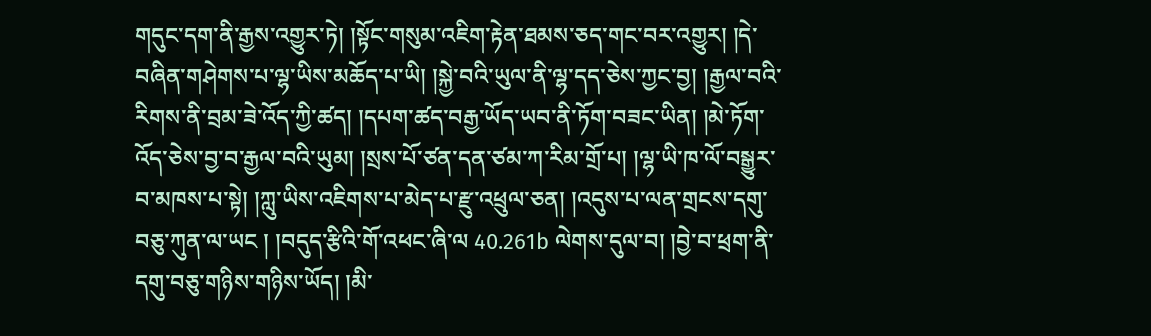གདུང་དག་ནི་རྒྱས་འགྱུར་ཏེ། །སྟོང་གསུམ་འཇིག་རྟེན་ཐམས་ཅད་གང་བར་འགྱུར། །དེ་བཞིན་གཤེགས་པ་ལྷ་ཡིས་མཆོད་པ་ཡི། །སྐྱེ་བའི་ཡུལ་ནི་ལྷ་དད་ཅེས་ཀྱང་བྱ། །རྒྱལ་བའི་རིགས་ནི་བྲམ་ཟེ་འོད་ཀྱི་ཚད། །དཔག་ཚད་བརྒྱ་ཡོད་ཡབ་ནི་ཏོག་བཟང་ཡིན། །མེ་ཏོག་འོད་ཅེས་བྱ་བ་རྒྱལ་བའི་ཡུམ། །སྲས་པོ་ཙན་དན་ཙམ་ཀ་རིམ་གྲོ་པ། །ལྷ་ཡི་ཁ་ལོ་བསྒྱུར་བ་མཁས་པ་སྟེ། །ཀླུ་ཡིས་འཇིགས་པ་མེད་པ་རྫུ་འཕྲུལ་ཅན། །འདུས་པ་ལན་གྲངས་དགུ་བཅུ་ཀུན་ལ་ཡང ། །བདུད་རྩིའི་གོ་འཕང་ཞི་ལ 40.261b ལེགས་དུལ་བ། །བྱེ་བ་ཕྲག་ནི་དགུ་བཅུ་གཉིས་གཉིས་ཡོད། །མི་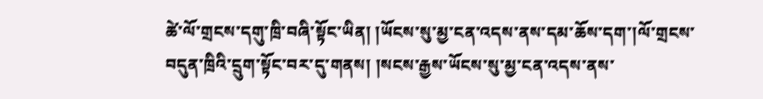ཚེ་ལོ་གྲངས་དགུ་ཁྲི་བཞི་སྟོང་ཡིན། །ཡོངས་སུ་མྱ་ངན་འདས་ནས་དམ་ཆོས་དག་།ལོ་གྲངས་བདུན་ཁྲིའི་དྲུག་སྟོང་བར་དུ་གནས། །སངས་རྒྱས་ཡོངས་སུ་མྱ་ངན་འདས་ནས་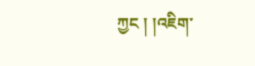ཀྱང ། །འཇིག་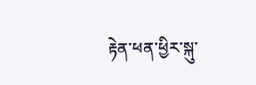རྟེན་ཕན་ཕྱིར་སྐུ་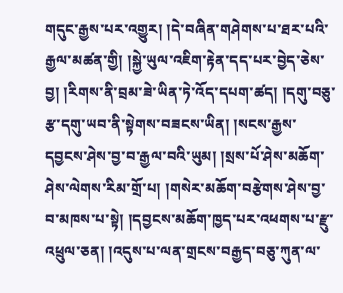གདུང་རྒྱས་པར་འགྱུར། །དེ་བཞིན་གཤེགས་པ་ཐར་པའི་རྒྱལ་མཚན་གྱི། །སྐྱེ་ཡུལ་འཇིག་རྟེན་དད་པར་བྱེད་ཅེས་བྱ། །རིགས་ནི་བྲམ་ཟེ་ཡིན་ཏེ་འོད་དཔག་ཚད། །དགུ་བཅུ་རྩ་དགུ་ཡབ་ནི་སྟེགས་བཟངས་ཡིན། །སངས་རྒྱས་དབྱངས་ཤེས་བྱ་བ་རྒྱལ་བའི་ཡུམ། །སྲས་པོ་ཤེས་མཆོག་ཤེས་ལེགས་རིམ་གྲོ་པ། །གསེར་མཆོག་བརྩེགས་ཤེས་བྱ་བ་མཁས་པ་སྟེ། །དབྱངས་མཆོག་ཁྱད་པར་འཕགས་པ་རྫུ་འཕྲུལ་ཅན། །འདུས་པ་ལན་གྲངས་བརྒྱད་བཅུ་ཀུན་ལ་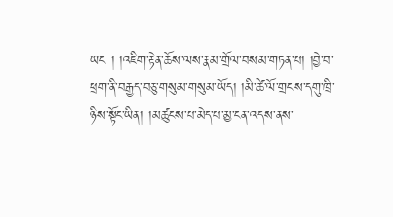ཡང ། །འཇིག་རྟེན་ཆོས་ལས་རྣམ་གྲོལ་བསམ་གཏན་པ། །བྱེ་བ་ཕྲག་ནི་བརྒྱད་བཅུ་གསུམ་གསུམ་ཡོད། །མི་ཚེ་ལོ་གྲངས་དགུ་ཁྲི་ཉིས་སྟོང་ཡིན། །མཚུངས་པ་མེད་པ་མྱ་ངན་འདས་ནས་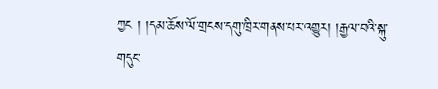ཀྱང ། །དམ་ཆོས་ལོ་གྲངས་དགུ་ཁྲིར་གནས་པར་འགྱུར། །རྒྱལ་བའི་སྐུ་གདུང་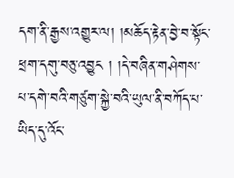དག་ནི་རྒྱས་འགྱུར་ལ། །མཆོད་རྟེན་བྱེ་བ་སྟོང་ཕྲག་དགུ་བཅུ་འབྱུང ། །དེ་བཞིན་གཤེགས་པ་དགེ་བའི་གཙུག་སྐྱེ་བའི་ཡུལ་ནི་བཀོད་པ་ཡིད་དུ་འོང་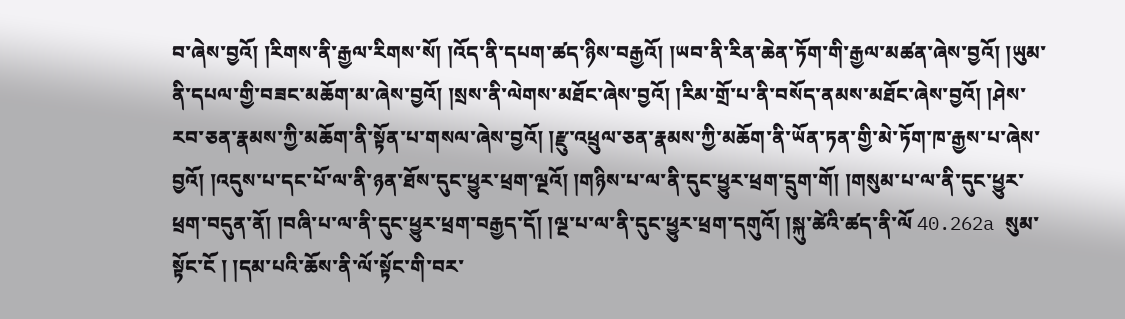བ་ཞེས་བྱའོ། །རིགས་ནི་རྒྱལ་རིགས་སོ། །འོད་ནི་དཔག་ཚད་ཉིས་བརྒྱའོ། །ཡབ་ནི་རིན་ཆེན་ཏོག་གི་རྒྱལ་མཚན་ཞེས་བྱའོ། །ཡུམ་ནི་དཔལ་གྱི་བཟང་མཆོག་མ་ཞེས་བྱའོ། །སྲས་ནི་ལེགས་མཐོང་ཞེས་བྱའོ། །རིམ་གྲོ་པ་ནི་བསོད་ནམས་མཐོང་ཞེས་བྱའོ། །ཤེས་རབ་ཅན་རྣམས་ཀྱི་མཆོག་ནི་སྟོན་པ་གསལ་ཞེས་བྱའོ། །རྫུ་འཕྲུལ་ཅན་རྣམས་ཀྱི་མཆོག་ནི་ཡོན་ཏན་གྱི་མེ་ཏོག་ཁ་རྒྱས་པ་ཞེས་བྱའོ། །འདུས་པ་དང་པོ་ལ་ནི་ཉན་ཐོས་དུང་ཕྱུར་ཕྲག་ལྔའོ། །གཉིས་པ་ལ་ནི་དུང་ཕྱུར་ཕྲག་དྲུག་གོ། །གསུམ་པ་ལ་ནི་དུང་ཕྱུར་ཕྲག་བདུན་ནོ། །བཞི་པ་ལ་ནི་དུང་ཕྱུར་ཕྲག་བརྒྱད་དོ། །ལྔ་པ་ལ་ནི་དུང་ཕྱུར་ཕྲག་དགུའོ། །སྐུ་ཚེའི་ཚད་ནི་ལོ 40.262a སུམ་སྟོང་ངོ ། །དམ་པའི་ཆོས་ནི་ལོ་སྟོང་གི་བར་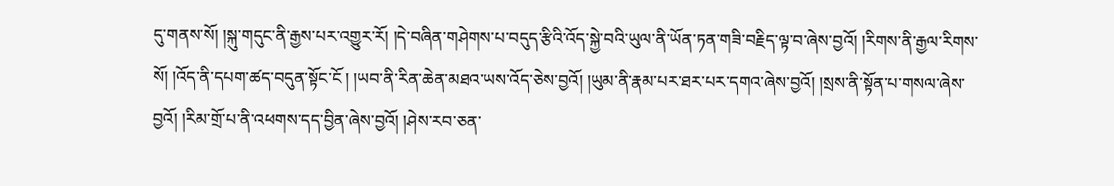དུ་གནས་སོ། །སྐུ་གདུང་ནི་རྒྱས་པར་འགྱུར་རོ། །དེ་བཞིན་གཤེགས་པ་བདུད་རྩིའི་འོད་སྐྱེ་བའི་ཡུལ་ནི་ཡོན་ཏན་གཟི་བརྗིད་ལྟ་བ་ཞེས་བྱའོ། །རིགས་ནི་རྒྱལ་རིགས་སོ། །འོད་ནི་དཔག་ཚད་བདུན་སྟོང་ངོ ། །ཡབ་ནི་རིན་ཆེན་མཐའ་ཡས་འོད་ཅེས་བྱའོ། །ཡུམ་ནི་རྣམ་པར་ཐར་པར་དགའ་ཞེས་བྱའོ། །སྲས་ནི་སྟོན་པ་གསལ་ཞེས་བྱའོ། །རིམ་གྲོ་པ་ནི་འཕགས་དད་བྱིན་ཞེས་བྱའོ། །ཤེས་རབ་ཅན་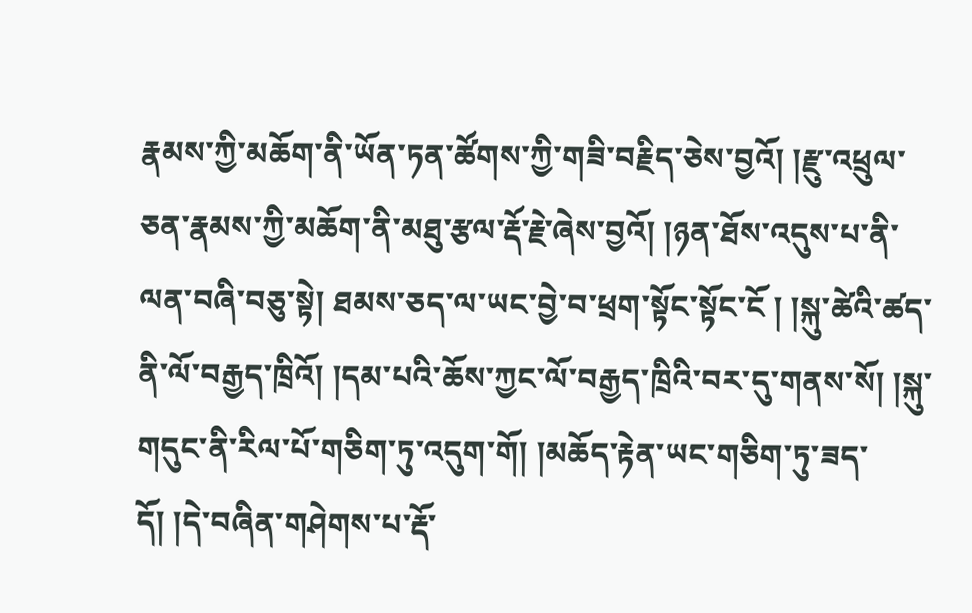རྣམས་ཀྱི་མཆོག་ནི་ཡོན་ཏན་ཚོགས་ཀྱི་གཟི་བརྗིད་ཅེས་བྱའོ། །རྫུ་འཕྲུལ་ཅན་རྣམས་ཀྱི་མཆོག་ནི་མཐུ་རྩལ་རྡོ་རྗེ་ཞེས་བྱའོ། །ཉན་ཐོས་འདུས་པ་ནི་ལན་བཞི་བཅུ་སྟེ། ཐམས་ཅད་ལ་ཡང་བྱེ་བ་ཕྲག་སྟོང་སྟོང་ངོ ། །སྐུ་ཚེའི་ཚད་ནི་ལོ་བརྒྱད་ཁྲིའོ། །དམ་པའི་ཆོས་ཀྱང་ལོ་བརྒྱད་ཁྲིའི་བར་དུ་གནས་སོ། །སྐུ་གདུང་ནི་རིལ་པོ་གཅིག་ཏུ་འདུག་གོ། །མཆོད་རྟེན་ཡང་གཅིག་ཏུ་ཟད་དོ། །དེ་བཞིན་གཤེགས་པ་རྡོ་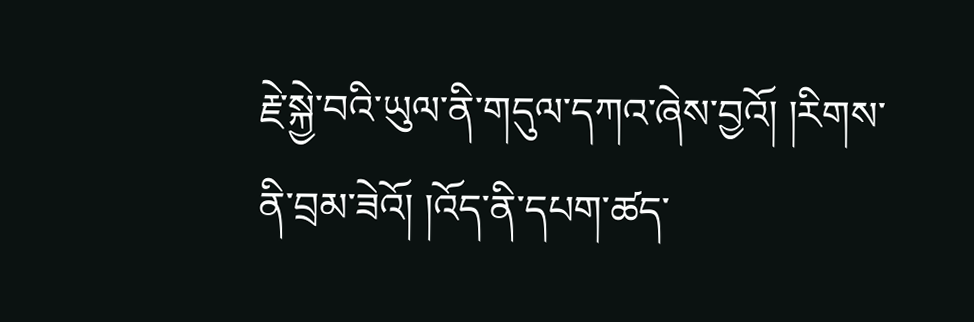རྗེ་སྐྱེ་བའི་ཡུལ་ནི་གདུལ་དཀའ་ཞེས་བྱའོ། །རིགས་ནི་བྲམ་ཟེའོ། །འོད་ནི་དཔག་ཚད་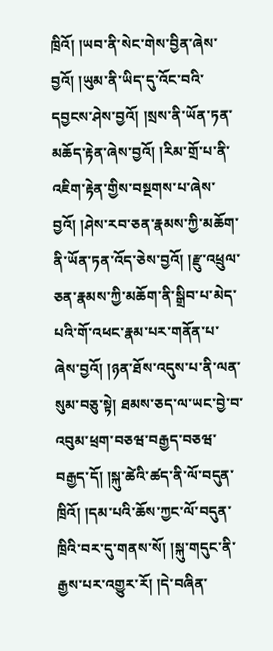ཁྲིའོ། །ཡབ་ནི་སེང་གེས་བྱིན་ཞེས་བྱའོ། །ཡུམ་ནི་ཡིད་དུ་འོང་བའི་དབྱངས་ཤེས་བྱའོ། །སྲས་ནི་ཡོན་ཏན་མཆོད་རྟེན་ཞེས་བྱའོ། །རིམ་གྲོ་པ་ནི་འཇིག་རྟེན་གྱིས་བསྔགས་པ་ཞེས་བྱའོ། །ཤེས་རབ་ཅན་རྣམས་ཀྱི་མཆོག་ནི་ཡོན་ཏན་འོད་ཅེས་བྱའོ། །རྫུ་འཕྲུལ་ཅན་རྣམས་ཀྱི་མཆོག་ནི་སྒྲིབ་པ་མེད་པའི་གོ་འཕང་རྣམ་པར་གནོན་པ་ཞེས་བྱའོ། །ཉན་ཐོས་འདུས་པ་ནི་ལན་སུམ་བཅུ་སྟེ། ཐམས་ཅད་ལ་ཡང་བྱེ་བ་འབུམ་ཕྲག་བཅཝ་བརྒྱད་བཅཝ་བརྒྱད་དོ། །སྐུ་ཚེའི་ཚད་ནི་ལོ་བདུན་ཁྲིའོ། །དམ་པའི་ཆོས་ཀྱང་ལོ་བདུན་ཁྲིའི་བར་དུ་གནས་སོ། །སྐུ་གདུང་ནི་རྒྱས་པར་འགྱུར་རོ། །དེ་བཞིན་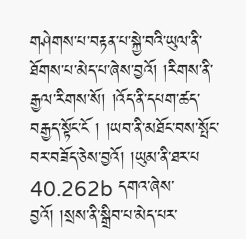གཤེགས་པ་བརྟན་པ་སྐྱེ་བའི་ཡུལ་ནི་ཐོགས་པ་མེད་པ་ཞེས་བྱའོ། །རིགས་ནི་རྒྱལ་རིགས་སོ། །འོད་ནི་དཔག་ཚད་བརྒྱད་སྟོང་ངོ ། །ཡབ་ནི་མཐོང་བས་སྤོང་བར་བཟོད་ཅེས་བྱའོ། །ཡུམ་ནི་ཐར་པ 40.262b དགའ་ཞེས་བྱའོ། །སྲས་ནི་སྒྲིབ་པ་མེད་པར་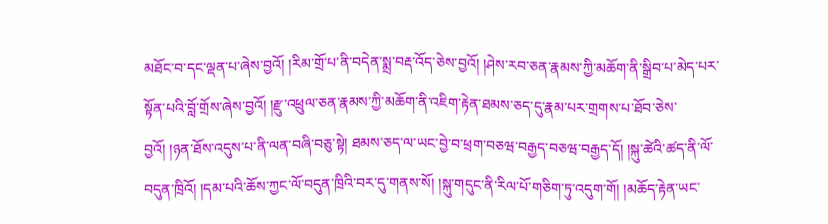མཐོང་བ་དང་ལྡན་པ་ཞེས་བྱའོ། །རིམ་གྲོ་པ་ནི་བདེན་སྨྲ་བརྡ་འོད་ཅེས་བྱའོ། །ཤེས་རབ་ཅན་རྣམས་ཀྱི་མཆོག་ནི་སྒྲིབ་པ་མེད་པར་སྟོན་པའི་བློ་གྲོས་ཞེས་བྱའོ། །རྫུ་འཕྲུལ་ཅན་རྣམས་ཀྱི་མཆོག་ནི་འཇིག་རྟེན་ཐམས་ཅད་དུ་རྣམ་པར་གྲགས་པ་ཐོབ་ཅེས་བྱའོ། །ཉན་ཐོས་འདུས་པ་ནི་ལན་བཞི་བཅུ་སྟེ། ཐམས་ཅད་ལ་ཡང་བྱེ་བ་ཕྲག་བཅཝ་བརྒྱད་བཅཝ་བརྒྱད་དོ། །སྐུ་ཚེའི་ཚད་ནི་ལོ་བདུན་ཁྲིའོ། །དམ་པའི་ཆོས་ཀྱང་ལོ་བདུན་ཁྲིའི་བར་དུ་གནས་སོ། །སྐུ་གདུང་ནི་རིལ་པོ་གཅིག་ཏུ་འདུག་གོ། །མཆོད་རྟེན་ཡང་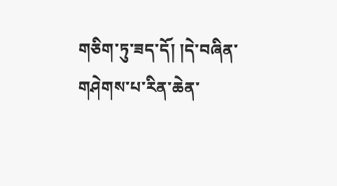གཅིག་ཏུ་ཟད་དོ། །དེ་བཞིན་གཤེགས་པ་རིན་ཆེན་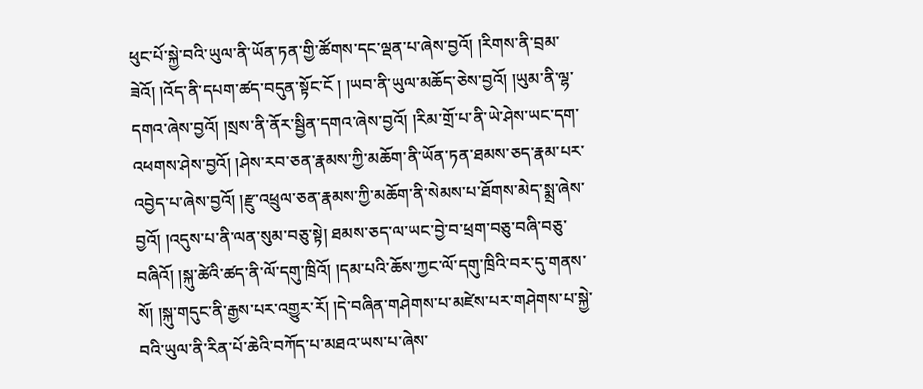ཕུང་པོ་སྐྱེ་བའི་ཡུལ་ནི་ཡོན་ཏན་གྱི་ཚོགས་དང་ལྡན་པ་ཞེས་བྱའོ། །རིགས་ནི་བྲམ་ཟེའོ། །འོད་ནི་དཔག་ཚད་བདུན་སྟོང་ངོ ། །ཡབ་ནི་ཡུལ་མཆོད་ཅེས་བྱའོ། །ཡུམ་ནི་ལྷ་དགའ་ཞེས་བྱའོ། །སྲས་ནི་ནོར་སྦྱིན་དགའ་ཞེས་བྱའོ། །རིམ་གྲོ་པ་ནི་ཡེ་ཤེས་ཡང་དག་འཕགས་ཤེས་བྱའོ། །ཤེས་རབ་ཅན་རྣམས་ཀྱི་མཆོག་ནི་ཡོན་ཏན་ཐམས་ཅད་རྣམ་པར་འབྱེད་པ་ཞེས་བྱའོ། །རྫུ་འཕྲུལ་ཅན་རྣམས་ཀྱི་མཆོག་ནི་སེམས་པ་ཐོགས་མེད་སྨྲ་ཞེས་བྱའོ། །འདུས་པ་ནི་ལན་སུམ་བཅུ་སྟེ། ཐམས་ཅད་ལ་ཡང་བྱེ་བ་ཕྲག་བཅུ་བཞི་བཅུ་བཞིའོ། །སྐུ་ཚེའི་ཚད་ནི་ལོ་དགུ་ཁྲིའོ། །དམ་པའི་ཆོས་ཀྱང་ལོ་དགུ་ཁྲིའི་བར་དུ་གནས་སོ། །སྐུ་གདུང་ནི་རྒྱས་པར་འགྱུར་རོ། །དེ་བཞིན་གཤེགས་པ་མཛེས་པར་གཤེགས་པ་སྐྱེ་བའི་ཡུལ་ནི་རིན་པོ་ཆེའི་བཀོད་པ་མཐའ་ཡས་པ་ཞེས་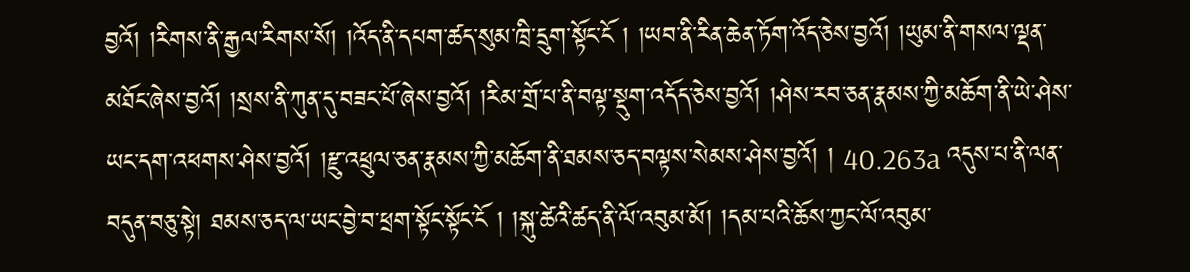བྱའོ། །རིགས་ནི་རྒྱལ་རིགས་སོ། །འོད་ནི་དཔག་ཚད་སུམ་ཁྲི་དྲུག་སྟོང་ངོ ། །ཡབ་ནི་རིན་ཆེན་ཏོག་འོད་ཅེས་བྱའོ། །ཡུམ་ནི་གསལ་ལྡན་མཐོང་ཞེས་བྱའོ། །སྲས་ནི་ཀུན་དུ་བཟང་པོ་ཞེས་བྱའོ། །རིམ་གྲོ་པ་ནི་བལྟ་སྡུག་འདོད་ཅེས་བྱའོ། །ཤེས་རབ་ཅན་རྣམས་ཀྱི་མཆོག་ནི་ཡེ་ཤེས་ཡང་དག་འཕགས་ཤེས་བྱའོ། །རྫུ་འཕྲུལ་ཅན་རྣམས་ཀྱི་མཆོག་ནི་ཐམས་ཅད་བལྟས་སེམས་ཤེས་བྱའོ། ། 40.263a འདུས་པ་ནི་ལན་བདུན་བཅུ་སྟེ། ཐམས་ཅད་ལ་ཡང་བྱེ་བ་ཕྲག་སྟོང་སྟོང་ངོ ། །སྐུ་ཚེའི་ཚད་ནི་ལོ་འབུམ་མོ། །དམ་པའི་ཆོས་ཀྱང་ལོ་འབུམ་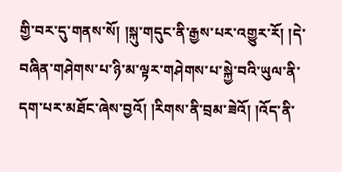གྱི་བར་དུ་གནས་སོ། །སྐུ་གདུང་ནི་རྒྱས་པར་འགྱུར་རོ། །དེ་བཞིན་གཤེགས་པ་ཉི་མ་ལྟར་གཤེགས་པ་སྐྱེ་བའི་ཡུལ་ནི་དག་པར་མཐོང་ཞེས་བྱའོ། །རིགས་ནི་བྲམ་ཟེའོ། །འོད་ནི་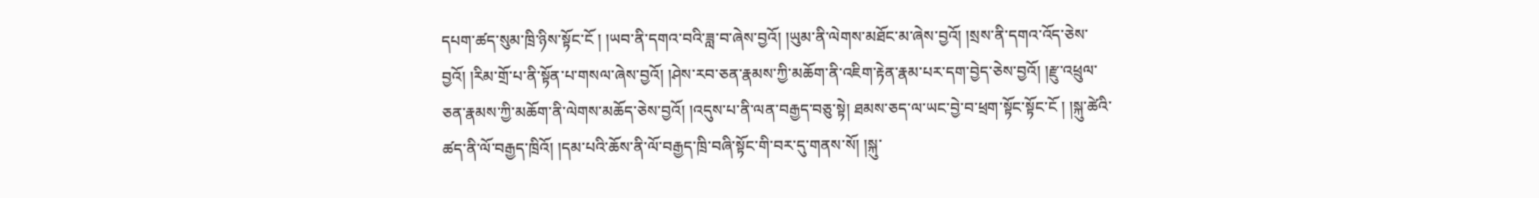དཔག་ཚད་སུམ་ཁྲི་ཉིས་སྟོང་ངོ ། །ཡབ་ནི་དགའ་བའི་ཟླ་བ་ཞེས་བྱའོ། །ཡུམ་ནི་ལེགས་མཐོང་མ་ཞེས་བྱའོ། །སྲས་ནི་དགའ་འོད་ཅེས་བྱའོ། །རིམ་གྲོ་པ་ནི་སྟོན་པ་གསལ་ཞེས་བྱའོ། །ཤེས་རབ་ཅན་རྣམས་ཀྱི་མཆོག་ནི་འཇིག་རྟེན་རྣམ་པར་དག་བྱེད་ཅེས་བྱའོ། །རྫུ་འཕྲུལ་ཅན་རྣམས་ཀྱི་མཆོག་ནི་ལེགས་མཆོད་ཅེས་བྱའོ། །འདུས་པ་ནི་ལན་བརྒྱད་བཅུ་སྟེ། ཐམས་ཅད་ལ་ཡང་བྱེ་བ་ཕྲག་སྟོང་སྟོང་ངོ ། །སྐུ་ཚེའི་ཚད་ནི་ལོ་བརྒྱད་ཁྲིའོ། །དམ་པའི་ཆོས་ནི་ལོ་བརྒྱད་ཁྲི་བཞི་སྟོང་གི་བར་དུ་གནས་སོ། །སྐུ་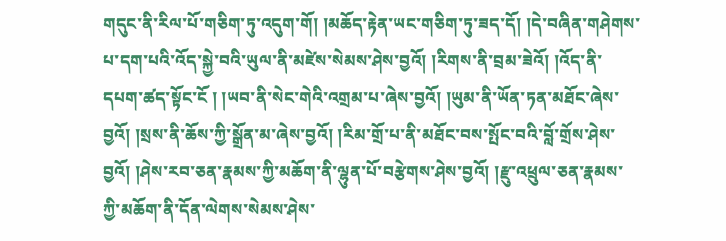གདུང་ནི་རིལ་པོ་གཅིག་ཏུ་འདུག་གོ། །མཆོད་རྟེན་ཡང་གཅིག་ཏུ་ཟད་དོ། །དེ་བཞིན་གཤེགས་པ་དག་པའི་འོད་སྐྱེ་བའི་ཡུལ་ནི་མཛེས་སེམས་ཤེས་བྱའོ། །རིགས་ནི་བྲམ་ཟེའོ། །འོད་ནི་དཔག་ཚད་སྟོང་ངོ ། །ཡབ་ནི་སེང་གེའི་འགྲམ་པ་ཞེས་བྱའོ། །ཡུམ་ནི་ཡོན་ཏན་མཐོང་ཞེས་བྱའོ། །སྲས་ནི་ཆོས་ཀྱི་སྒྲོན་མ་ཞེས་བྱའོ། །རིམ་གྲོ་པ་ནི་མཐོང་བས་སྤོང་བའི་བློ་གྲོས་ཤེས་བྱའོ། །ཤེས་རབ་ཅན་རྣམས་ཀྱི་མཆོག་ནི་ལྷུན་པོ་བརྩེགས་ཤེས་བྱའོ། །རྫུ་འཕྲུལ་ཅན་རྣམས་ཀྱི་མཆོག་ནི་དོན་ལེགས་སེམས་ཤེས་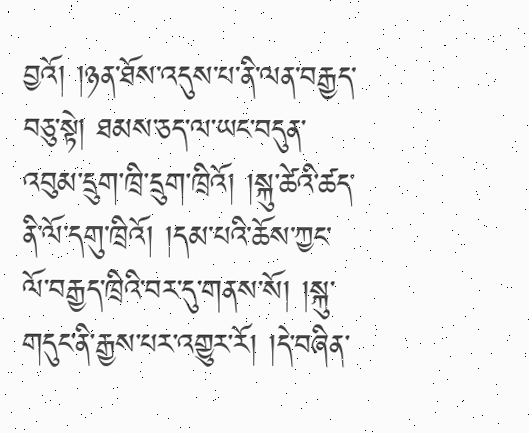བྱའོ། །ཉན་ཐོས་འདུས་པ་ནི་ལན་བརྒྱད་བཅུ་སྟེ། ཐམས་ཅད་ལ་ཡང་བདུན་འབུམ་དྲུག་ཁྲི་དྲུག་ཁྲིའོ། །སྐུ་ཚེའི་ཚད་ནི་ལོ་དགུ་ཁྲིའོ། །དམ་པའི་ཆོས་ཀྱང་ལོ་བརྒྱད་ཁྲིའི་བར་དུ་གནས་སོ། །སྐུ་གདུང་ནི་རྒྱས་པར་འགྱུར་རོ། །དེ་བཞིན་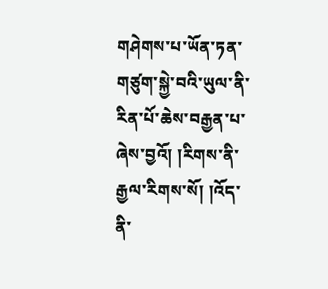གཤེགས་པ་ཡོན་ཏན་གཙུག་སྐྱེ་བའི་ཡུལ་ནི་རིན་པོ་ཆེས་བརྒྱན་པ་ཞེས་བྱའོ། །རིགས་ནི་རྒྱལ་རིགས་སོ། །འོད་ནི་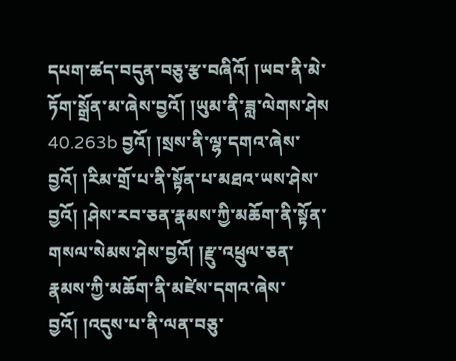དཔག་ཚད་བདུན་བཅུ་རྩ་བཞིའོ། །ཡབ་ནི་མེ་ཏོག་སྒྲོན་མ་ཞེས་བྱའོ། །ཡུམ་ནི་ཟླ་ལེགས་ཤེས 40.263b བྱའོ། །སྲས་ནི་ལྷ་དགའ་ཞེས་བྱའོ། །རིམ་གྲོ་པ་ནི་སྟོན་པ་མཐའ་ཡས་ཤེས་བྱའོ། །ཤེས་རབ་ཅན་རྣམས་ཀྱི་མཆོག་ནི་སྟོན་གསལ་སེམས་ཤེས་བྱའོ། །རྫུ་འཕྲུལ་ཅན་རྣམས་ཀྱི་མཆོག་ནི་མཛེས་དགའ་ཞེས་བྱའོ། །འདུས་པ་ནི་ལན་བཅུ་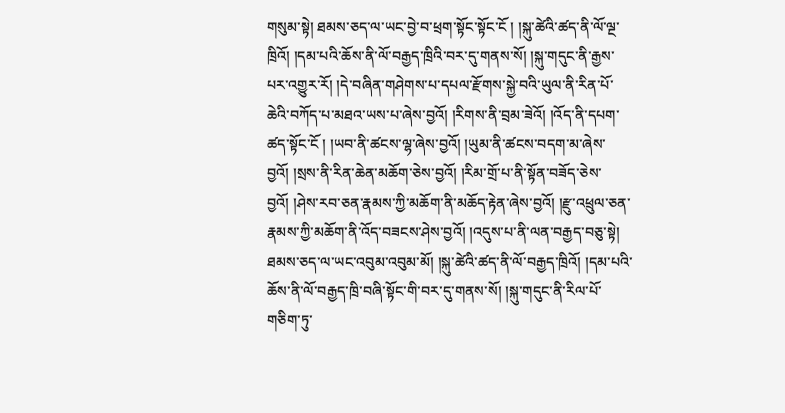གསུམ་སྟེ། ཐམས་ཅད་ལ་ཡང་བྱེ་བ་ཕྲག་སྟོང་སྟོང་ངོ ། །སྐུ་ཚེའི་ཚད་ནི་ལོ་ལྔ་ཁྲིའོ། །དམ་པའི་ཆོས་ནི་ལོ་བརྒྱད་ཁྲིའི་བར་དུ་གནས་སོ། །སྐུ་གདུང་ནི་རྒྱས་པར་འགྱུར་རོ། །དེ་བཞིན་གཤེགས་པ་དཔལ་རྫོགས་སྐྱེ་བའི་ཡུལ་ནི་རིན་པོ་ཆེའི་བཀོད་པ་མཐའ་ཡས་པ་ཞེས་བྱའོ། །རིགས་ནི་བྲམ་ཟེའོ། །འོད་ནི་དཔག་ཚད་སྟོང་ངོ ། །ཡབ་ནི་ཚངས་ལྷ་ཞེས་བྱའོ། །ཡུམ་ནི་ཚངས་བདག་མ་ཞེས་བྱའོ། །སྲས་ནི་རིན་ཆེན་མཆོག་ཅེས་བྱའོ། །རིམ་གྲོ་པ་ནི་སྟོན་བཟོད་ཅེས་བྱའོ། །ཤེས་རབ་ཅན་རྣམས་ཀྱི་མཆོག་ནི་མཆོད་རྟེན་ཞེས་བྱའོ། །རྫུ་འཕྲུལ་ཅན་རྣམས་ཀྱི་མཆོག་ནི་འོད་བཟངས་ཤེས་བྱའོ། །འདུས་པ་ནི་ལན་བརྒྱད་བཅུ་སྟེ། ཐམས་ཅད་ལ་ཡང་འབུམ་འབུམ་མོ། །སྐུ་ཚེའི་ཚད་ནི་ལོ་བརྒྱད་ཁྲིའོ། །དམ་པའི་ཆོས་ནི་ལོ་བརྒྱད་ཁྲི་བཞི་སྟོང་གི་བར་དུ་གནས་སོ། །སྐུ་གདུང་ནི་རིལ་པོ་གཅིག་ཏུ་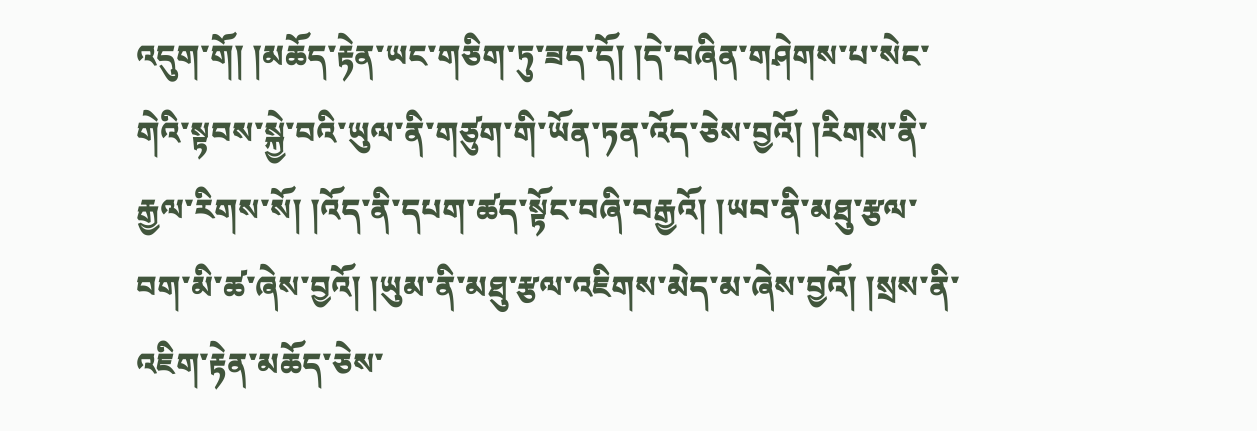འདུག་གོ། །མཆོད་རྟེན་ཡང་གཅིག་ཏུ་ཟད་དོ། །དེ་བཞིན་གཤེགས་པ་སེང་གེའི་སྟབས་སྐྱེ་བའི་ཡུལ་ནི་གཙུག་གི་ཡོན་ཏན་འོད་ཅེས་བྱའོ། །རིགས་ནི་རྒྱལ་རིགས་སོ། །འོད་ནི་དཔག་ཚད་སྟོང་བཞི་བརྒྱའོ། །ཡབ་ནི་མཐུ་རྩལ་བག་མི་ཚ་ཞེས་བྱའོ། །ཡུམ་ནི་མཐུ་རྩལ་འཇིགས་མེད་མ་ཞེས་བྱའོ། །སྲས་ནི་འཇིག་རྟེན་མཆོད་ཅེས་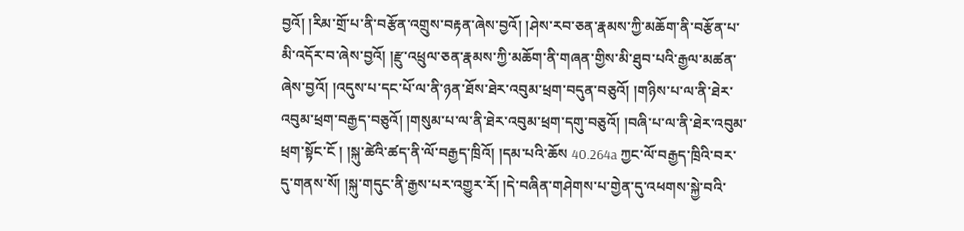བྱའོ། །རིམ་གྲོ་པ་ནི་བརྩོན་འགྲུས་བརྟན་ཞེས་བྱའོ། །ཤེས་རབ་ཅན་རྣམས་ཀྱི་མཆོག་ནི་བརྩོན་པ་མི་འདོར་བ་ཞེས་བྱའོ། །རྫུ་འཕྲུལ་ཅན་རྣམས་ཀྱི་མཆོག་ནི་གཞན་གྱིས་མི་ཐུབ་པའི་རྒྱལ་མཚན་ཞེས་བྱའོ། །འདུས་པ་དང་པོ་ལ་ནི་ཉན་ཐོས་ཐེར་འབུམ་ཕྲག་བདུན་བཅུའོ། །གཉིས་པ་ལ་ནི་ཐེར་འབུམ་ཕྲག་བརྒྱད་བཅུའོ། །གསུམ་པ་ལ་ནི་ཐེར་འབུམ་ཕྲག་དགུ་བཅུའོ། །བཞི་པ་ལ་ནི་ཐེར་འབུམ་ཕྲག་སྟོང་ངོ ། །སྐུ་ཚེའི་ཚད་ནི་ལོ་བརྒྱད་ཁྲིའོ། །དམ་པའི་ཆོས 40.264a ཀྱང་ལོ་བརྒྱད་ཁྲིའི་བར་དུ་གནས་སོ། །སྐུ་གདུང་ནི་རྒྱས་པར་འགྱུར་རོ། །དེ་བཞིན་གཤེགས་པ་གྱེན་དུ་འཕགས་སྐྱེ་བའི་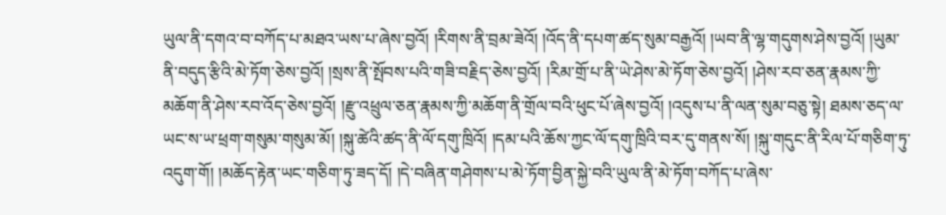ཡུལ་ནི་དགའ་བ་བཀོད་པ་མཐའ་ཡས་པ་ཞེས་བྱའོ། །རིགས་ནི་བྲམ་ཟེའོ། །འོད་ནི་དཔག་ཚད་སུམ་བརྒྱའོ། །ཡབ་ནི་ལྷ་གདུགས་ཤེས་བྱའོ། །ཡུམ་ནི་བདུད་རྩིའི་མེ་ཏོག་ཅེས་བྱའོ། །སྲས་ནི་སྤོབས་པའི་གཟི་བརྗིད་ཅེས་བྱའོ། །རིམ་གྲོ་པ་ནི་ཡེ་ཤེས་མེ་ཏོག་ཅེས་བྱའོ། །ཤེས་རབ་ཅན་རྣམས་ཀྱི་མཆོག་ནི་ཤེས་རབ་འོད་ཅེས་བྱའོ། །རྫུ་འཕྲུལ་ཅན་རྣམས་ཀྱི་མཆོག་ནི་གྲོལ་བའི་ཕུང་པོ་ཞེས་བྱའོ། །འདུས་པ་ནི་ལན་སུམ་བཅུ་སྟེ། ཐམས་ཅད་ལ་ཡང་ས་ཡ་ཕྲག་གསུམ་གསུམ་མོ། །སྐུ་ཚེའི་ཚད་ནི་ལོ་དགུ་ཁྲིའོ། །དམ་པའི་ཆོས་ཀྱང་ལོ་དགུ་ཁྲིའི་བར་དུ་གནས་སོ། །སྐུ་གདུང་ནི་རིལ་པོ་གཅིག་ཏུ་འདུག་གོ། །མཆོད་རྟེན་ཡང་གཅིག་ཏུ་ཟད་དོ། །དེ་བཞིན་གཤེགས་པ་མེ་ཏོག་བྱིན་སྐྱེ་བའི་ཡུལ་ནི་མེ་ཏོག་བཀོད་པ་ཞེས་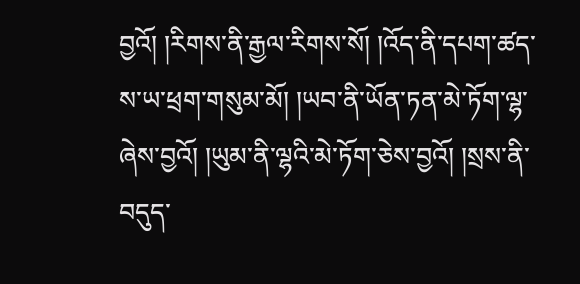བྱའོ། །རིགས་ནི་རྒྱལ་རིགས་སོ། །འོད་ནི་དཔག་ཚད་ས་ཡ་ཕྲག་གསུམ་མོ། །ཡབ་ནི་ཡོན་ཏན་མེ་ཏོག་ལྷ་ཞེས་བྱའོ། །ཡུམ་ནི་ལྷའི་མེ་ཏོག་ཅེས་བྱའོ། །སྲས་ནི་བདུད་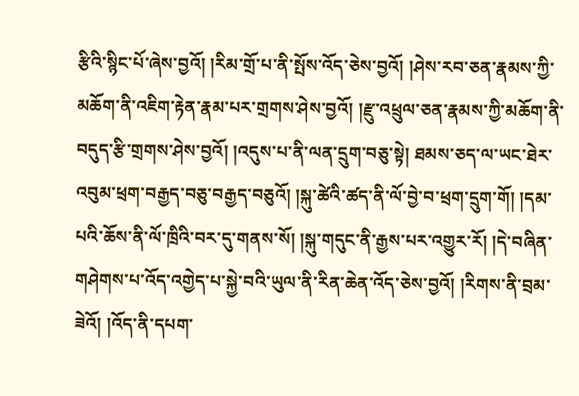རྩིའི་སྙིང་པོ་ཞེས་བྱའོ། །རིམ་གྲོ་པ་ནི་སྤོས་འོད་ཅེས་བྱའོ། །ཤེས་རབ་ཅན་རྣམས་ཀྱི་མཆོག་ནི་འཇིག་རྟེན་རྣམ་པར་གྲགས་ཤེས་བྱའོ། །རྫུ་འཕྲུལ་ཅན་རྣམས་ཀྱི་མཆོག་ནི་བདུད་རྩི་གྲགས་ཤེས་བྱའོ། །འདུས་པ་ནི་ལན་དྲུག་བཅུ་སྟེ། ཐམས་ཅད་ལ་ཡང་ཐེར་འབུམ་ཕྲག་བརྒྱད་བཅུ་བརྒྱད་བཅུའོ། །སྐུ་ཚེའི་ཚད་ནི་ལོ་བྱེ་བ་ཕྲག་དྲུག་གོ། །དམ་པའི་ཆོས་ནི་ལོ་ཁྲིའི་བར་དུ་གནས་སོ། །སྐུ་གདུང་ནི་རྒྱས་པར་འགྱུར་རོ། །དེ་བཞིན་གཤེགས་པ་འོད་འགྱེད་པ་སྐྱེ་བའི་ཡུལ་ནི་རིན་ཆེན་འོད་ཅེས་བྱའོ། །རིགས་ནི་བྲམ་ཟེའོ། །འོད་ནི་དཔག་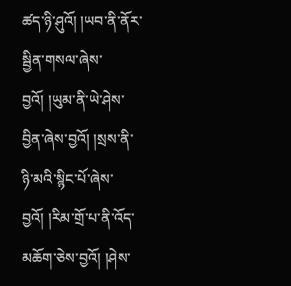ཚད་ཉི་ཤུའོ། །ཡབ་ནི་ནོར་སྦྱིན་གསལ་ཞེས་བྱའོ། །ཡུམ་ནི་ཡེ་ཤེས་བྱིན་ཞེས་བྱའོ། །སྲས་ནི་ཉི་མའི་སྙིང་པོ་ཞེས་བྱའོ། །རིམ་གྲོ་པ་ནི་འོད་མཆོག་ཅེས་བྱའོ། །ཤེས་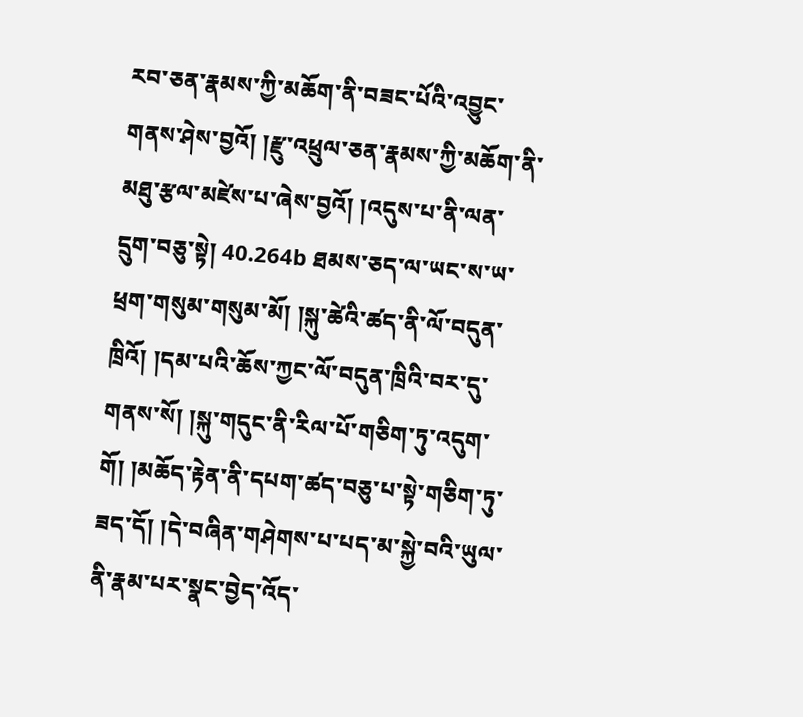རབ་ཅན་རྣམས་ཀྱི་མཆོག་ནི་བཟང་པོའི་འབྱུང་གནས་ཤེས་བྱའོ། །རྫུ་འཕྲུལ་ཅན་རྣམས་ཀྱི་མཆོག་ནི་མཐུ་རྩལ་མཛེས་པ་ཞེས་བྱའོ། །འདུས་པ་ནི་ལན་དྲུག་བཅུ་སྟེ། 40.264b ཐམས་ཅད་ལ་ཡང་ས་ཡ་ཕྲག་གསུམ་གསུམ་མོ། །སྐུ་ཚེའི་ཚད་ནི་ལོ་བདུན་ཁྲིའོ། །དམ་པའི་ཆོས་ཀྱང་ལོ་བདུན་ཁྲིའི་བར་དུ་གནས་སོ། །སྐུ་གདུང་ནི་རིལ་པོ་གཅིག་ཏུ་འདུག་གོ། །མཆོད་རྟེན་ནི་དཔག་ཚད་བཅུ་པ་སྟེ་གཅིག་ཏུ་ཟད་དོ། །དེ་བཞིན་གཤེགས་པ་པད་མ་སྐྱེ་བའི་ཡུལ་ནི་རྣམ་པར་སྣང་བྱེད་འོད་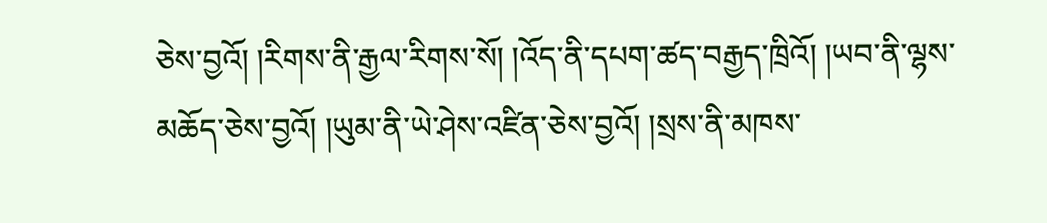ཅེས་བྱའོ། །རིགས་ནི་རྒྱལ་རིགས་སོ། །འོད་ནི་དཔག་ཚད་བརྒྱད་ཁྲིའོ། །ཡབ་ནི་ལྷས་མཆོད་ཅེས་བྱའོ། །ཡུམ་ནི་ཡེ་ཤེས་འཛིན་ཅེས་བྱའོ། །སྲས་ནི་མཁས་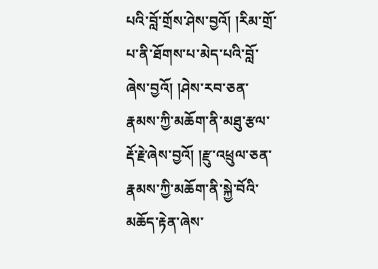པའི་བློ་གྲོས་ཤེས་བྱའོ། །རིམ་གྲོ་པ་ནི་ཐོགས་པ་མེད་པའི་བློ་ཞེས་བྱའོ། །ཤེས་རབ་ཅན་རྣམས་ཀྱི་མཆོག་ནི་མཐུ་རྩལ་རྡོ་རྗེ་ཞེས་བྱའོ། །རྫུ་འཕྲུལ་ཅན་རྣམས་ཀྱི་མཆོག་ནི་སྐྱེ་བོའི་མཆོད་རྟེན་ཞེས་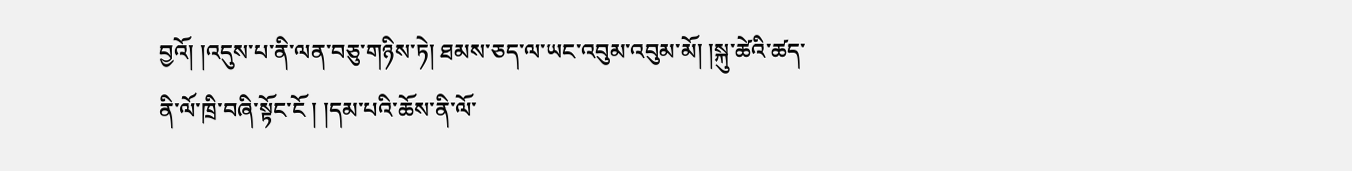བྱའོ། །འདུས་པ་ནི་ལན་བཅུ་གཉིས་ཏེ། ཐམས་ཅད་ལ་ཡང་འབུམ་འབུམ་མོ། །སྐུ་ཚེའི་ཚད་ནི་ལོ་ཁྲི་བཞི་སྟོང་ངོ ། །དམ་པའི་ཆོས་ནི་ལོ་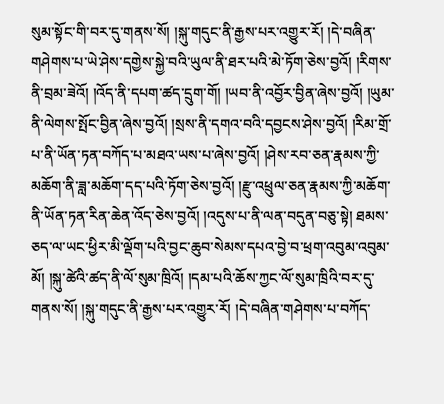སུམ་སྟོང་གི་བར་དུ་གནས་སོ། །སྐུ་གདུང་ནི་རྒྱས་པར་འགྱུར་རོ། །དེ་བཞིན་གཤེགས་པ་ཡེ་ཤེས་དགྱེས་སྐྱེ་བའི་ཡུལ་ནི་ཐར་པའི་མེ་ཏོག་ཅེས་བྱའོ། །རིགས་ནི་བྲམ་ཟེའོ། །འོད་ནི་དཔག་ཚད་དྲུག་གོ། །ཡབ་ནི་འབྱོར་བྱིན་ཞེས་བྱའོ། །ཡུམ་ནི་ལེགས་སྤོང་བྱིན་ཞེས་བྱའོ། །སྲས་ནི་དགའ་བའི་དབྱངས་ཤེས་བྱའོ། །རིམ་གྲོ་པ་ནི་ཡོན་ཏན་བཀོད་པ་མཐའ་ཡས་པ་ཞེས་བྱའོ། །ཤེས་རབ་ཅན་རྣམས་ཀྱི་མཆོག་ནི་ཟླ་མཆོག་དད་པའི་ཏོག་ཅེས་བྱའོ། །རྫུ་འཕྲུལ་ཅན་རྣམས་ཀྱི་མཆོག་ནི་ཡོན་ཏན་རིན་ཆེན་འོད་ཅེས་བྱའོ། །འདུས་པ་ནི་ལན་བདུན་བཅུ་སྟེ། ཐམས་ཅད་ལ་ཡང་ཕྱིར་མི་ལྡོག་པའི་བྱང་ཆུབ་སེམས་དཔའ་བྱེ་བ་ཕྲག་འབུམ་འབུམ་མོ། །སྐུ་ཚེའི་ཚད་ནི་ལོ་སུམ་ཁྲིའོ། །དམ་པའི་ཆོས་ཀྱང་ལོ་སུམ་ཁྲིའི་བར་དུ་གནས་སོ། །སྐུ་གདུང་ནི་རྒྱས་པར་འགྱུར་རོ། །དེ་བཞིན་གཤེགས་པ་བཀོད་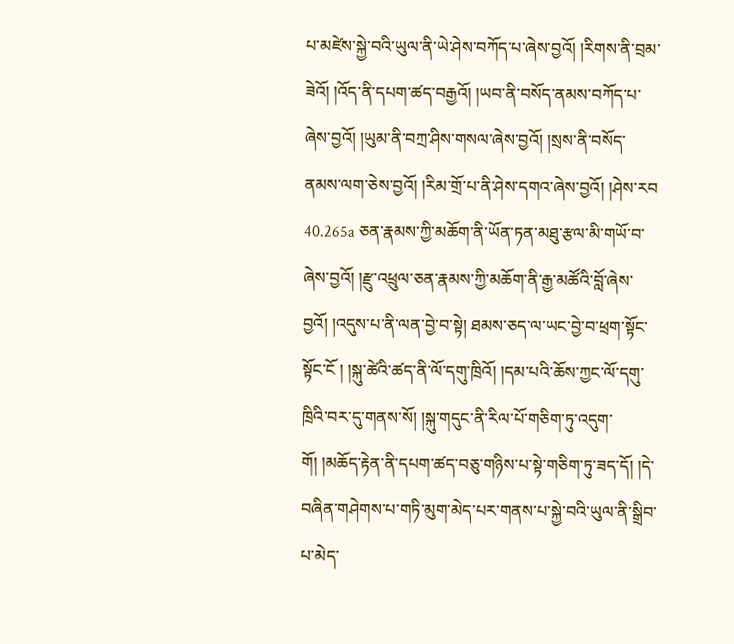པ་མཛེས་སྐྱེ་བའི་ཡུལ་ནི་ཡེ་ཤེས་བཀོད་པ་ཞེས་བྱའོ། །རིགས་ནི་བྲམ་ཟེའོ། །འོད་ནི་དཔག་ཚད་བརྒྱའོ། །ཡབ་ནི་བསོད་ནམས་བཀོད་པ་ཞེས་བྱའོ། །ཡུམ་ནི་བཀྲ་ཤིས་གསལ་ཞེས་བྱའོ། །སྲས་ནི་བསོད་ནམས་ལག་ཅེས་བྱའོ། །རིམ་གྲོ་པ་ནི་ཤེས་དགའ་ཞེས་བྱའོ། །ཤེས་རབ 40.265a ཅན་རྣམས་ཀྱི་མཆོག་ནི་ཡོན་ཏན་མཐུ་རྩལ་མི་གཡོ་བ་ཞེས་བྱའོ། །རྫུ་འཕྲུལ་ཅན་རྣམས་ཀྱི་མཆོག་ནི་རྒྱ་མཚོའི་བློ་ཞེས་བྱའོ། །འདུས་པ་ནི་ལན་བྱེ་བ་སྟེ། ཐམས་ཅད་ལ་ཡང་བྱེ་བ་ཕྲག་སྟོང་སྟོང་ངོ ། །སྐུ་ཚེའི་ཚད་ནི་ལོ་དགུ་ཁྲིའོ། །དམ་པའི་ཆོས་ཀྱང་ལོ་དགུ་ཁྲིའི་བར་དུ་གནས་སོ། །སྐུ་གདུང་ནི་རིལ་པོ་གཅིག་ཏུ་འདུག་གོ། །མཆོད་རྟེན་ནི་དཔག་ཚད་བཅུ་གཉིས་པ་སྟེ་གཅིག་ཏུ་ཟད་དོ། །དེ་བཞིན་གཤེགས་པ་གཏི་མུག་མེད་པར་གནས་པ་སྐྱེ་བའི་ཡུལ་ནི་སྒྲིབ་པ་མེད་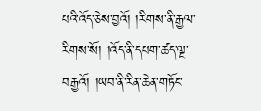པའི་འོད་ཅེས་བྱའོ། །རིགས་ནི་རྒྱལ་རིགས་སོ། །འོད་ནི་དཔག་ཚད་ལྔ་བརྒྱའོ། །ཡབ་ནི་རིན་ཆེན་གཏོང་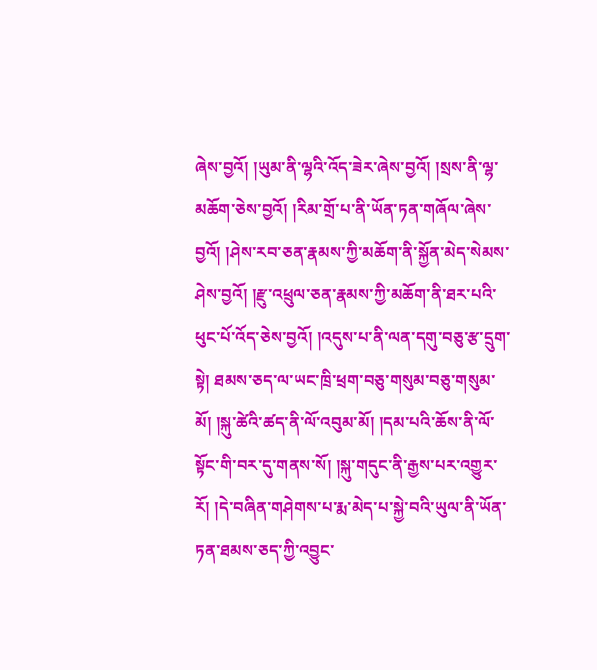ཞེས་བྱའོ། །ཡུམ་ནི་ལྷའི་འོད་ཟེར་ཞེས་བྱའོ། །སྲས་ནི་ལྷ་མཆོག་ཅེས་བྱའོ། །རིམ་གྲོ་པ་ནི་ཡོན་ཏན་གཞོལ་ཞེས་བྱའོ། །ཤེས་རབ་ཅན་རྣམས་ཀྱི་མཆོག་ནི་སྐྱོན་མེད་སེམས་ཤེས་བྱའོ། །རྫུ་འཕྲུལ་ཅན་རྣམས་ཀྱི་མཆོག་ནི་ཐར་པའི་ཕུང་པོ་འོད་ཅེས་བྱའོ། །འདུས་པ་ནི་ལན་དགུ་བཅུ་རྩ་དྲུག་སྟེ། ཐམས་ཅད་ལ་ཡང་ཁྲི་ཕྲག་བཅུ་གསུམ་བཅུ་གསུམ་མོ། །སྐུ་ཚེའི་ཚད་ནི་ལོ་འབུམ་མོ། །དམ་པའི་ཆོས་ནི་ལོ་སྟོང་གི་བར་དུ་གནས་སོ། །སྐུ་གདུང་ནི་རྒྱས་པར་འགྱུར་རོ། །དེ་བཞིན་གཤེགས་པ་རྨ་མེད་པ་སྐྱེ་བའི་ཡུལ་ནི་ཡོན་ཏན་ཐམས་ཅད་ཀྱི་འབྱུང་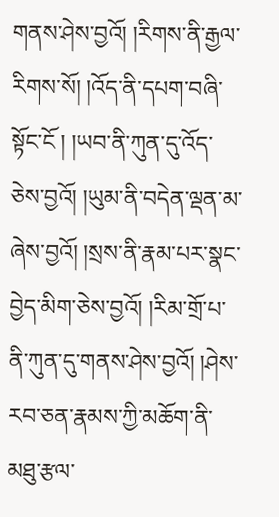གནས་ཤེས་བྱའོ། །རིགས་ནི་རྒྱལ་རིགས་སོ། །འོད་ནི་དཔག་བཞི་སྟོང་ངོ ། །ཡབ་ནི་ཀུན་དུ་འོད་ཅེས་བྱའོ། །ཡུམ་ནི་བདེན་ལྡན་མ་ཞེས་བྱའོ། །སྲས་ནི་རྣམ་པར་སྣང་བྱེད་མིག་ཅེས་བྱའོ། །རིམ་གྲོ་པ་ནི་ཀུན་དུ་གནས་ཤེས་བྱའོ། །ཤེས་རབ་ཅན་རྣམས་ཀྱི་མཆོག་ནི་མཐུ་རྩལ་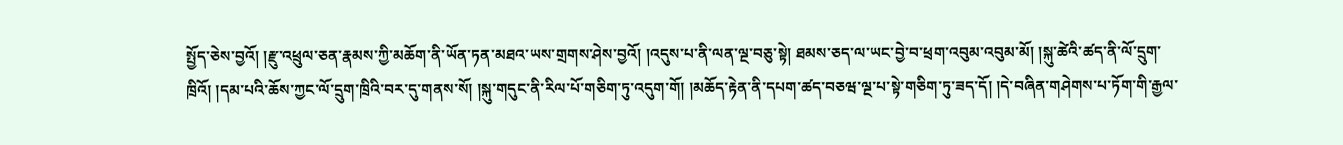སྤྱོད་ཅེས་བྱའོ། །རྫུ་འཕྲུལ་ཅན་རྣམས་ཀྱི་མཆོག་ནི་ཡོན་ཏན་མཐའ་ཡས་གྲགས་ཤེས་བྱའོ། །འདུས་པ་ནི་ལན་ལྔ་བཅུ་སྟེ། ཐམས་ཅད་ལ་ཡང་བྱེ་བ་ཕྲག་འབུམ་འབུམ་མོ། །སྐུ་ཚེའི་ཚད་ནི་ལོ་དྲུག་ཁྲིའོ། །དམ་པའི་ཆོས་ཀྱང་ལོ་དྲུག་ཁྲིའི་བར་དུ་གནས་སོ། །སྐུ་གདུང་ནི་རིལ་པོ་གཅིག་ཏུ་འདུག་གོ། །མཆོད་རྟེན་ནི་དཔག་ཚད་བཅཝ་ལྔ་པ་སྟེ་གཅིག་ཏུ་ཟད་དོ། །དེ་བཞིན་གཤེགས་པ་ཏོག་གི་རྒྱལ་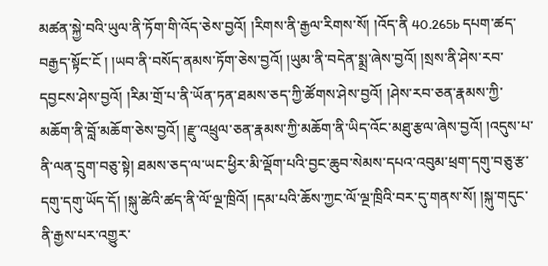མཚན་སྐྱེ་བའི་ཡུལ་ནི་ཏོག་གི་འོད་ཅེས་བྱའོ། །རིགས་ནི་རྒྱལ་རིགས་སོ། །འོད་ནི 40.265b དཔག་ཚད་བརྒྱད་སྟོང་ངོ ། །ཡབ་ནི་བསོད་ནམས་ཏོག་ཅེས་བྱའོ། །ཡུམ་ནི་བདེན་སྨྲ་ཞེས་བྱའོ། །སྲས་ནི་ཤེས་རབ་དབྱངས་ཤེས་བྱའོ། །རིམ་གྲོ་པ་ནི་ཡོན་ཏན་ཐམས་ཅད་ཀྱི་ཚོགས་ཤེས་བྱའོ། །ཤེས་རབ་ཅན་རྣམས་ཀྱི་མཆོག་ནི་བློ་མཆོག་ཅེས་བྱའོ། །རྫུ་འཕྲུལ་ཅན་རྣམས་ཀྱི་མཆོག་ནི་ཡིད་འོང་མཐུ་རྩལ་ཞེས་བྱའོ། །འདུས་པ་ནི་ལན་དྲུག་བཅུ་སྟེ། ཐམས་ཅད་ལ་ཡང་ཕྱིར་མི་ལྡོག་པའི་བྱང་ཆུབ་སེམས་དཔའ་འབུམ་ཕྲག་དགུ་བཅུ་རྩ་དགུ་དགུ་ཡོད་དོ། །སྐུ་ཚེའི་ཚད་ནི་ལོ་ལྔ་ཁྲིའོ། །དམ་པའི་ཆོས་ཀྱང་ལོ་ལྔ་ཁྲིའི་བར་དུ་གནས་སོ། །སྐུ་གདུང་ནི་རྒྱས་པར་འགྱུར་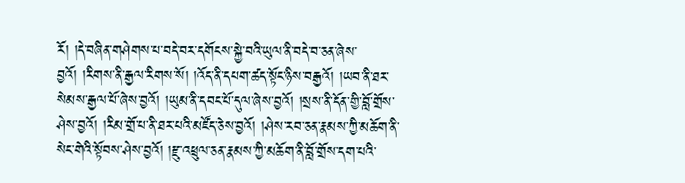རོ། །དེ་བཞིན་གཤེགས་པ་བདེ་བར་དགོངས་སྐྱེ་བའི་ཡུལ་ནི་བདེ་བ་ཅན་ཞེས་བྱའོ། །རིགས་ནི་རྒྱལ་རིགས་སོ། །འོད་ནི་དཔག་ཚད་སྟོང་ཉིས་བརྒྱའོ། །ཡབ་ནི་ཐར་སེམས་རྒྱལ་པོ་ཞེས་བྱའོ། །ཡུམ་ནི་དབང་པོ་དུལ་ཞེས་བྱའོ། །སྲས་ནི་དོན་གྱི་བློ་གྲོས་ཤེས་བྱའོ། །རིམ་གྲོ་པ་ནི་ཐར་པའི་མཛོད་ཅེས་བྱའོ། །ཤེས་རབ་ཅན་རྣམས་ཀྱི་མཆོག་ནི་སེང་གེའི་སྟོབས་ཤེས་བྱའོ། །རྫུ་འཕྲུལ་ཅན་རྣམས་ཀྱི་མཆོག་ནི་བློ་གྲོས་དག་པའི་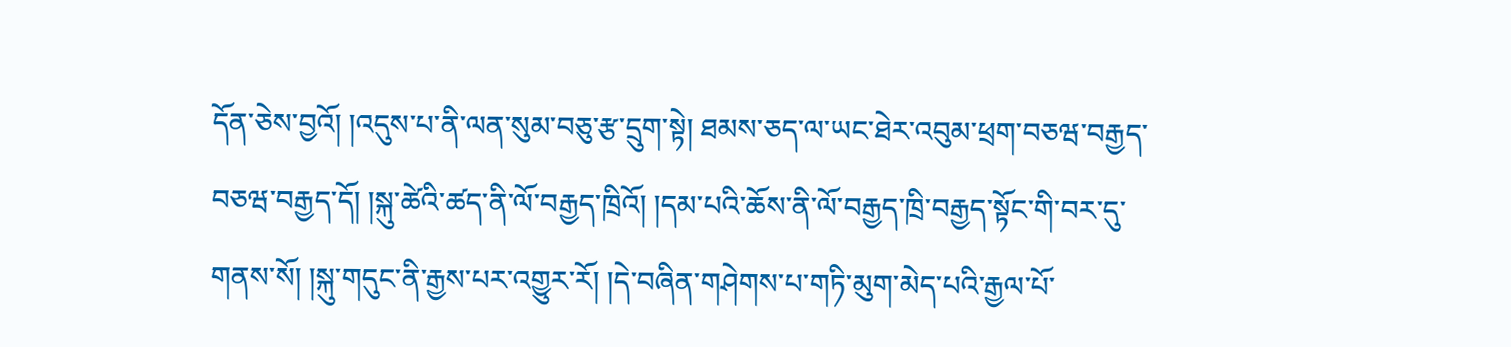དོན་ཅེས་བྱའོ། །འདུས་པ་ནི་ལན་སུམ་བཅུ་རྩ་དྲུག་སྟེ། ཐམས་ཅད་ལ་ཡང་ཐེར་འབུམ་ཕྲག་བཅཝ་བརྒྱད་བཅཝ་བརྒྱད་དོ། །སྐུ་ཚེའི་ཚད་ནི་ལོ་བརྒྱད་ཁྲིའོ། །དམ་པའི་ཆོས་ནི་ལོ་བརྒྱད་ཁྲི་བརྒྱད་སྟོང་གི་བར་དུ་གནས་སོ། །སྐུ་གདུང་ནི་རྒྱས་པར་འགྱུར་རོ། །དེ་བཞིན་གཤེགས་པ་གཏི་མུག་མེད་པའི་རྒྱལ་པོ་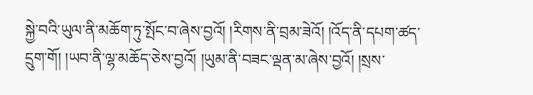སྐྱེ་བའི་ཡུལ་ནི་མཆོག་ཏུ་སྤོང་བ་ཞེས་བྱའོ། །རིགས་ནི་བྲམ་ཟེའོ། །འོད་ནི་དཔག་ཚད་དྲུག་གོ། །ཡབ་ནི་ལྷ་མཆོད་ཅེས་བྱའོ། །ཡུམ་ནི་བཟང་ལྡན་མ་ཞེས་བྱའོ། །སྲས་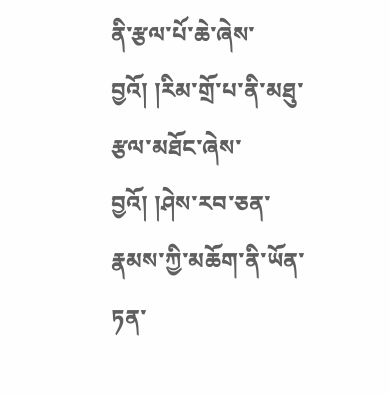ནི་རྩལ་པོ་ཆེ་ཞེས་བྱའོ། །རིམ་གྲོ་པ་ནི་མཐུ་རྩལ་མཐོང་ཞེས་བྱའོ། །ཤེས་རབ་ཅན་རྣམས་ཀྱི་མཆོག་ནི་ཡོན་ཏན་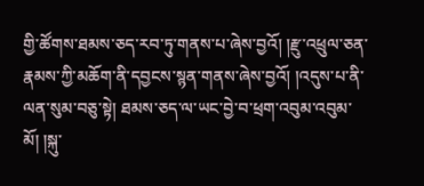གྱི་ཚོགས་ཐམས་ཅད་རབ་ཏུ་གནས་པ་ཞེས་བྱའོ། །རྫུ་འཕྲུལ་ཅན་རྣམས་ཀྱི་མཆོག་ནི་དབྱངས་སྙན་གནས་ཞེས་བྱའོ། །འདུས་པ་ནི་ལན་སུམ་བཅུ་སྟེ། ཐམས་ཅད་ལ་ཡང་བྱེ་བ་ཕྲག་འབུམ་འབུམ་མོ། །སྐུ་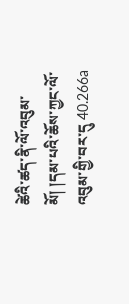ཚེའི་ཚད་ནི་ལོ་འབུམ་མོ། །དམ་པའི་ཆོས་ཀྱང་ལོ་འབུམ་གྱི་བར་དུ 40.266a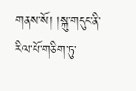གནས་སོ། །སྐུ་གདུང་ནི་རིལ་པོ་གཅིག་ཏུ་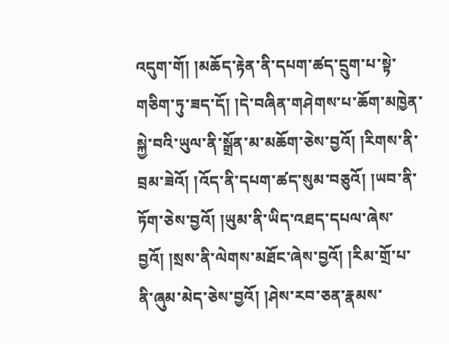འདུག་གོ། །མཆོད་རྟེན་ནི་དཔག་ཚད་དྲུག་པ་སྟེ་གཅིག་ཏུ་ཟད་དོ། །དེ་བཞིན་གཤེགས་པ་ཆོག་མཁྱེན་སྐྱེ་བའི་ཡུལ་ནི་སྒྲོན་མ་མཆོག་ཅེས་བྱའོ། །རིགས་ནི་བྲམ་ཟེའོ། །འོད་ནི་དཔག་ཚད་སུམ་བཅུའོ། །ཡབ་ནི་ཏོག་ཅེས་བྱའོ། །ཡུམ་ནི་ཡིད་འཐད་དཔལ་ཞེས་བྱའོ། །སྲས་ནི་ལེགས་མཐོང་ཞེས་བྱའོ། །རིམ་གྲོ་པ་ནི་ཞུམ་མེད་ཅེས་བྱའོ། །ཤེས་རབ་ཅན་རྣམས་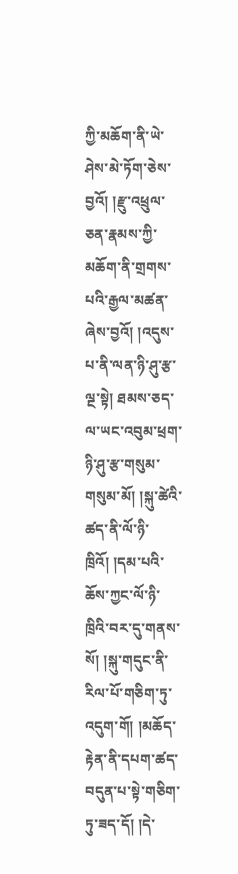ཀྱི་མཆོག་ནི་ཡེ་ཤེས་མེ་ཏོག་ཅེས་བྱའོ། །རྫུ་འཕྲུལ་ཅན་རྣམས་ཀྱི་མཆོག་ནི་གྲགས་པའི་རྒྱལ་མཚན་ཞེས་བྱའོ། །འདུས་པ་ནི་ལན་ཉི་ཤུ་རྩ་ལྔ་སྟེ། ཐམས་ཅད་ལ་ཡང་འབུམ་ཕྲག་ཉི་ཤུ་རྩ་གསུམ་གསུམ་མོ། །སྐུ་ཚེའི་ཚད་ནི་ལོ་ཉི་ཁྲིའོ། །དམ་པའི་ཆོས་ཀྱང་ལོ་ཉི་ཁྲིའི་བར་དུ་གནས་སོ། །སྐུ་གདུང་ནི་རིལ་པོ་གཅིག་ཏུ་འདུག་གོ། །མཆོད་རྟེན་ནི་དཔག་ཚད་བདུན་པ་སྟེ་གཅིག་ཏུ་ཟད་དོ། །དེ་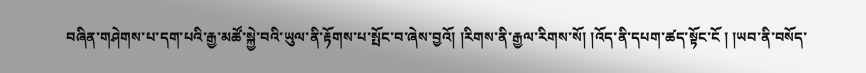བཞིན་གཤེགས་པ་དག་པའི་རྒྱ་མཚོ་སྐྱེ་བའི་ཡུལ་ནི་རྟོགས་པ་སྤོང་བ་ཞེས་བྱའོ། །རིགས་ནི་རྒྱལ་རིགས་སོ། །འོད་ནི་དཔག་ཚད་སྟོང་ངོ ། །ཡབ་ནི་བསོད་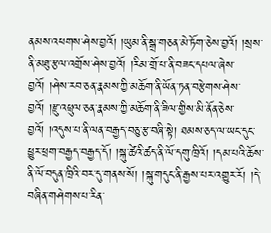ནམས་འཕགས་ཤེས་བྱའོ། །ཡུམ་ནི་སྒྲ་གཅན་མེ་ཏོག་ཅེས་བྱའོ། །སྲས་ནི་མཐུ་རྩལ་འགྲོས་ཤེས་བྱའོ། །རིམ་གྲོ་པ་ནི་བཟང་དཔལ་ཞེས་བྱའོ། །ཤེས་རབ་ཅན་རྣམས་ཀྱི་མཆོག་ནི་ཡོན་ཏན་བརྩེགས་ཤེས་བྱའོ། །རྫུ་འཕྲུལ་ཅན་རྣམས་ཀྱི་མཆོག་ནི་ཟིལ་གྱིས་མི་ནོན་ཅེས་བྱའོ། །འདུས་པ་ནི་ལན་བརྒྱད་བཅུ་རྩ་བཞི་སྟེ། ཐམས་ཅད་ལ་ཡང་དུང་ཕྱུར་ཕྲག་བརྒྱད་བརྒྱད་དོ། །སྐུ་ཚེའི་ཚད་ནི་ལོ་དགུ་ཁྲིའོ། །དམ་པའི་ཆོས་ནི་ལོ་བདུན་ཁྲིའི་བར་དུ་གནས་སོ། །སྐུ་གདུང་ནི་རྒྱས་པར་འགྱུར་རོ། །དེ་བཞིན་གཤེགས་པ་རིན་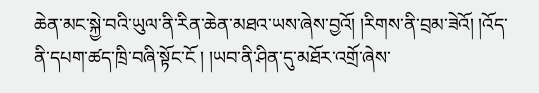ཆེན་མང་སྐྱེ་བའི་ཡུལ་ནི་རིན་ཆེན་མཐའ་ཡས་ཞེས་བྱའོ། །རིགས་ནི་བྲམ་ཟེའོ། །འོད་ནི་དཔག་ཚད་ཁྲི་བཞི་སྟོང་ངོ ། །ཡབ་ནི་ཤིན་དུ་མཐོར་འགྲོ་ཞེས་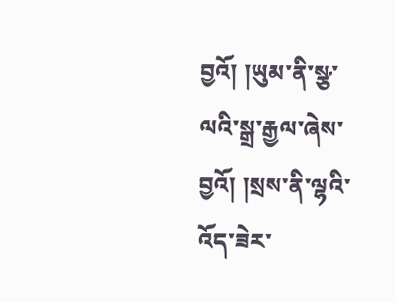བྱའོ། །ཡུམ་ནི་སྩ་ལའི་སྒྲ་རྒྱལ་ཞེས་བྱའོ། །སྲས་ནི་ལྷའི་འོད་ཟེར་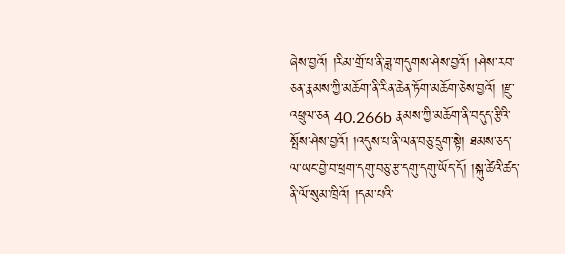ཞེས་བྱའོ། །རིམ་གྲོ་པ་ནི་ཟླ་གདུགས་ཤེས་བྱའོ། །ཤེས་རབ་ཅན་རྣམས་ཀྱི་མཆོག་ནི་རིན་ཆེན་ཏོག་མཆོག་ཅེས་བྱའོ། །རྫུ་འཕྲུལ་ཅན 40.266b རྣམས་ཀྱི་མཆོག་ནི་བདུད་རྩིའི་སྤོས་ཤེས་བྱའོ། །འདུས་པ་ནི་ལན་བཅུ་དྲུག་སྟེ། ཐམས་ཅད་ལ་ཡང་བྱེ་བ་ཕྲག་དགུ་བཅུ་རྩ་དགུ་དགུ་ཡོད་དོ། །སྐུ་ཚེའི་ཚད་ནི་ལོ་སུམ་ཁྲིའོ། །དམ་པའི་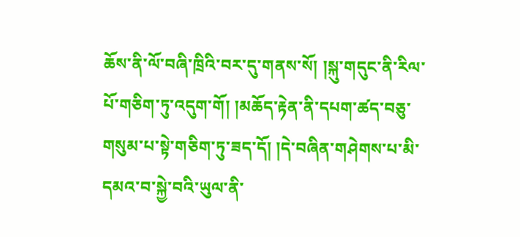ཆོས་ནི་ལོ་བཞི་ཁྲིའི་བར་དུ་གནས་སོ། །སྐུ་གདུང་ནི་རིལ་པོ་གཅིག་ཏུ་འདུག་གོ། །མཆོད་རྟེན་ནི་དཔག་ཚད་བཅུ་གསུམ་པ་སྟེ་གཅིག་ཏུ་ཟད་དོ། །དེ་བཞིན་གཤེགས་པ་མི་དམའ་བ་སྐྱེ་བའི་ཡུལ་ནི་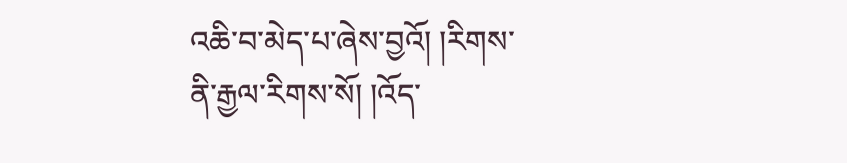འཆི་བ་མེད་པ་ཞེས་བྱའོ། །རིགས་ནི་རྒྱལ་རིགས་སོ། །འོད་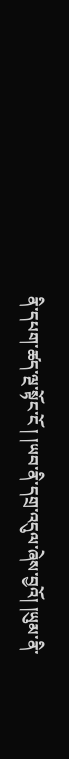ནི་དཔག་ཚད་ལྔ་སྟོང་ངོ ། །ཡབ་ནི་དགྲ་འདུལ་ཞེས་བྱའོ། །ཡུམ་ནི་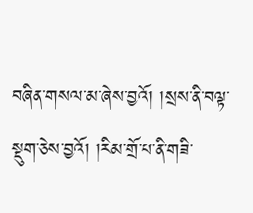བཞིན་གསལ་མ་ཞེས་བྱའོ། །སྲས་ནི་བལྟ་སྡུག་ཅེས་བྱའོ། །རིམ་གྲོ་པ་ནི་གཟི་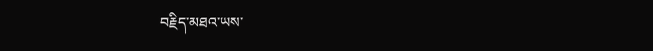བརྗིད་མཐའ་ཡས་